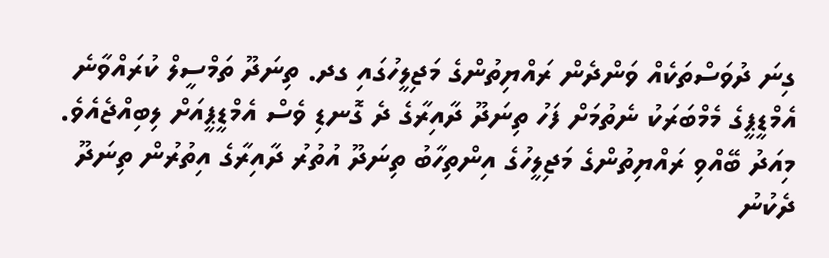ގިނަ ދުވަސްތަކެއް ވަންދެން ރައްޔިތުންގެ މަޖިލީހުގައި ގދ. ތިނަދޫ ތަމްސީލް ކުރައްވާނެ އެމްޑީޕީގެ މެމްބަރަކު ނެތުމަށް ފަހު ތިނަދޫ ދާއިރާގެ ދެ ގޮނޑި ވެސް އެމްޑީޕީއަށް ލިބިއްޖެއެވެ.
މިއަދު ބޭއްވި ރައްޔިތުންގެ މަޖިލީހުގެ އިންތިހާބު ތިނަދޫ އުތުރު ދާއިރާގެ އިތުރުން ތިނަދޫ ދެކުނު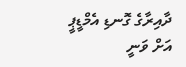ދާއިރާގެ ގޮނޑި އެމްޑީޕީ އަށް ވަނީ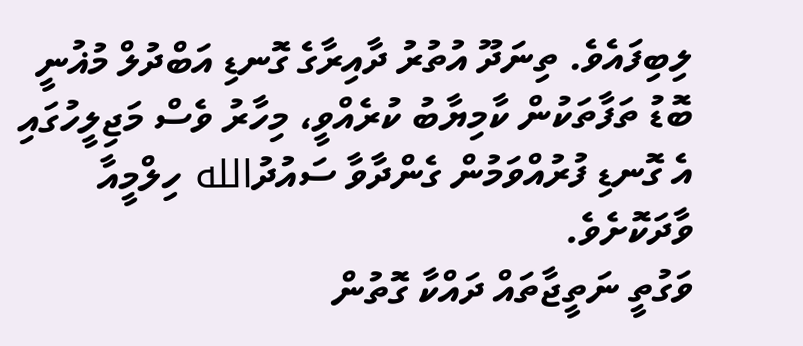ލިބިފައެވެ. ތިނަދޫ އުތުރު ދާއިރާގެ ގޮނޑި އަބްދުލް މުޣުނީ ބޮޑު ތަފާތަކުން ކާމިޔާބު ކުރެއްވީ، މިހާރު ވެސް މަޖިލީހުގައި އެ ގޮނޑި ފުރުއްވަމުން ގެންދާވާ ސައުދުالله ހިލްމީއާ ވާދަކޮށެވެ.
ވަގުތީ ނަތީޖާތައް ދައްކާ ގޮތުން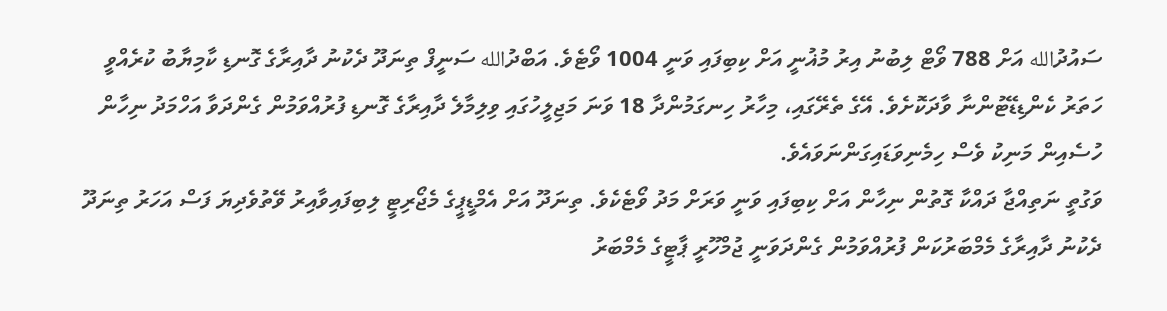ސައުދުالله އަށް 788 ވޯޓް ލިބުނު އިރު މުޣުނީ އަށް ކިބިފައި ވަނީ 1004 ވޯޓެވެ. އަބްދުالله ސަނީފް ތިނަދޫ ދެކުނު ދާއިރާގެ ގޮނޑި ކާމިޔާބު ކުރެއްވީ ހަތަރު ކެންޑިޑޭޓުންނާ ވާދަކޮށެވެ. އޭގެ ތެރޭގައި، މިހާރު ހިނގަމުންދާ 18 ވަނަ މަޖިލީހުގައި ވިލިމާލެ ދާއިރާގެ ގޮނޑި ފުރުއްވަމުން ގެންދަވާ އަހްމަދު ނިހާން ހުސެއިން މަނިކު ވެސް ހިމެނިވަޑައިގަންނަވައެވެ.
ވަގުތީ ނަތިއްޖާ ދައްކާ ގޮތުން ނިހާން އަށް ކިބިފައި ވަނީ ވަރަށް މަދު ވޯޓެކެވެ. ތިނަދޫ އަށް އެމްޑީޕީގެ މެޖޯރިޓީ ލިބިފައިވާއިރު ވޭތުވެދިޔަ ފަސް އަހަރު ތިނަދޫ ދެކުނު ދާއިރާގެ މެމްބަރުކަން ފުރުއްވަމުން ގެންދަވަނީ ޖުމްހޫރީ ޕާޓީގެ މެމްބަރު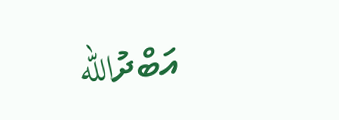އަބްދުالله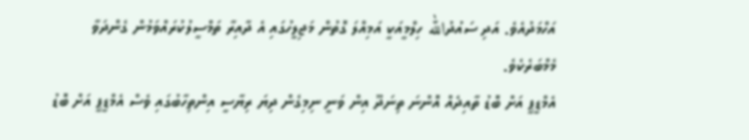އަހްމަދުއެވެ. އަދި ސައުދުالله ހިލްމީއަކީ އަމިއްލަ ގޮތުން މަޖިލީހުގައި އެ ދާއިރާ ތަމްސީލުކުރައްވަމުން ގެންދަވާ މެމްބަރެކެވެ.
އެމްޑީޕީ އަށް ބޮޑު ތާއިދެއް އޮންނަ ތިނަދޫ އިން ވަނީ ނިމިގެން ދިޔަ ރިޔާސީ އިންތިހާބުގައި ވެސް އެމްޑީޕީ އަށް ބޮޑު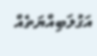އަގުލަބިއްޔަތެއް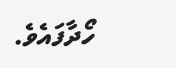ހޯދާފައެވެ.